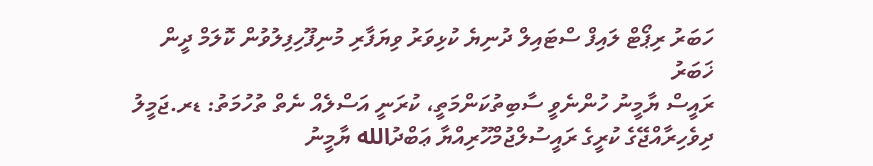ހަބަރު ރިޕޯޓް ލައިފް ސްޓައިލް ދުނިޔެ ކުޅިވަރު ވިޔަފާރި މުނިފޫހިފިލުވުން ކޮލަމް ދީން
ޚަބަރު
ރައީސް ޔާމީނު ހުންނެވީ ސާބިތުކަންމަތީ، ކުރަނީ އަސްލެއް ނެތް ތުހުމަތު: ޑރ.ޖަމީލު
ދިވެހިރާއްޖޭގެ ކުރީގެ ރައީސުލްޖުމްހޫރިއްޔާ ޢަބްދުالله ޔާމީނު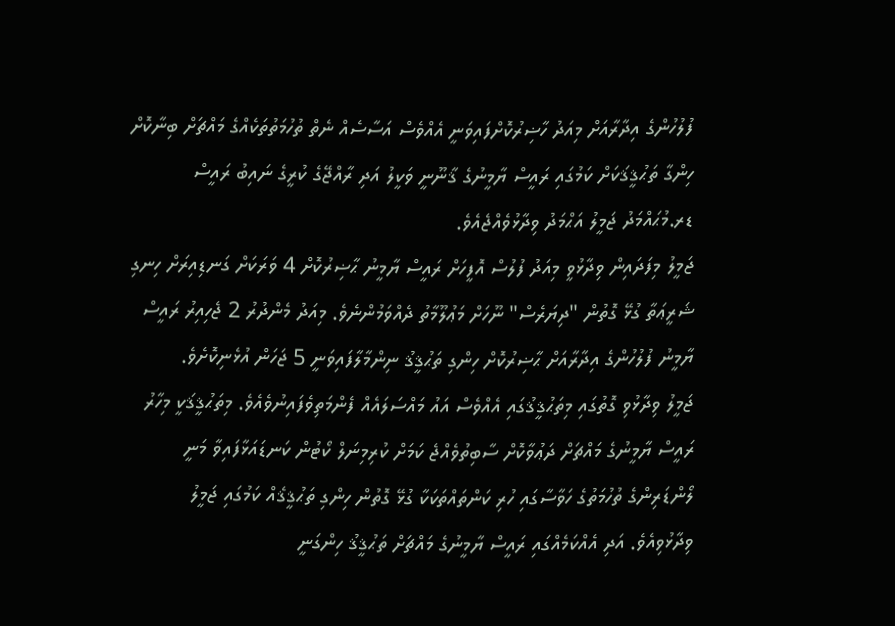ފުލުހުންގެ އިދާރާއަށް މިއަދު ހާޟިރުކޮށްފައިވަނީ އެއްވެސް އަސާސެއް ނެތް ތުހުމަތުތަކެއްގެ މައްޗަށް ބިނާކޮށް ހިންގާ ތަޙުޤީޤަކަށް ކަމުގައި ރައީސް ޔާމީނުގެ ޤާނޫނީ ވަކީލު އަދި ރާއްޖޭގެ ކުރީގެ ނައިބު ރައީސް ޑރ.މުޙައްމަދު ޖަމީލު އަޙްމަދު ވިދާޅުވެއްޖެއެވެ.
ޖަމީލު މިފަދައިން ވިދާޅުވީ މިއަދު ފުލުސް އޮފީހަށް ރައީސް ޔާމީނު ޙާޟިރުކޮށް 4 ވަރަކަށް ގަނޑިއިރަށް ހިނގި ޝަރީޢަތާ ގުޅޭ ގޮތުން "ދިޔަރެސް" ނޫހަށް މަޢުލޫމާތު ދެއްވަމުންނެވެ. މިއަދު މެންދުރު 2 ޖެހިއިރު ރައީސް ޔާމީނު ފުލުހުންގެ އިދާރާއަށް ޙާޟިރުކޮށް ހިންގި ތަޙުޤީޤު ނިންމާލާފައިވަނީ 5 ޖަހަން އުޅެނިކޮށެވެ.
ޖަމީލު ވިދާޅުވި ގޮތުގައި މިތަޙުޤީޤުގައި އެއްވެސް އައު މައްސަލައެއް ފެންމަތިވެފައިނުވެއެވެ. މިތަޙުޤީޤަކީ މިހާރު ރައީސް ޔާމީނުގެ މައްޗަށް ދަޢުވާކޮށް ސާބިތުވެއްޖެ ކަމަށް ކުރިމިނަލް ކޯޓުން ކަނޑައަޅާފައިވާ މަނީ ލޯންޑަރިންގެ ތުހުމަތުގެ ހަވާސާގައި ހުރި ކަންތައްތަކަކާ ގުޅޭ ގޮތުން ހިންގި ތަޙުޤީޤެއް ކަމުގައި ޖަމީލު ވިދާޅުވިއެވެ. އަދި އެއްކަމެއްގައި ރައީސް ޔާމީނުގެ މައްޗަށް ތަޙުޤީޤު ހިންގަނީ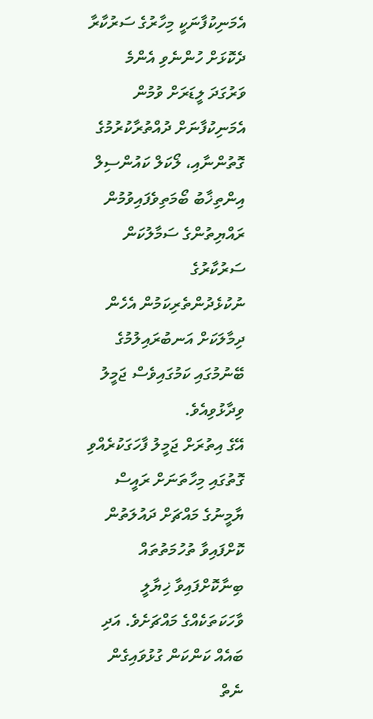އެމަނިކުފާނަކީ މިހާރުގެ ސަރުކާރާ ދެކޮޅަށް ހުންނެވި އެންމެ ވަރުގަދަ ލީޑަރަށް ވުމުން އެމަނިކުފާނަށް ދުއްތުރާކުރުމުގެ ގޮތުންނާއި، ލޯކަލް ކައުންސިލް އިންތިޚާބު ބޯމަތިވެފައިވުމުން ރައްޔިތުންގެ ސަމާލުކަން ސަރުކާރުގެ ނުކުޅެދުންތެރިކަމުން އެހެން ދިމާލަކަށް އަނބުރައިލުމުގެ ބޭނުމުގައި ކަމުގައިވެސް ޖަމީލު ވިދާޅުވިއެވެ.
އޭގެ އިތުރަށް ޖަމީލު ފާހަގަކުރެއްވި ގޮތުގައި މިހާތަނަށް ރައީސް ޔާމީނުގެ މައްޗަށް ދައުލަތުން ކޮށްފައިވާ ތުހުމަތުތައް ބިނާކޮށްފައިވާ ޚިޔާލީ ވާހަކަތަކެއްގެ މައްޗަށެވެ. އަދި ބައެއް ކަންކަން ގުޅުވައިގެން ނެތް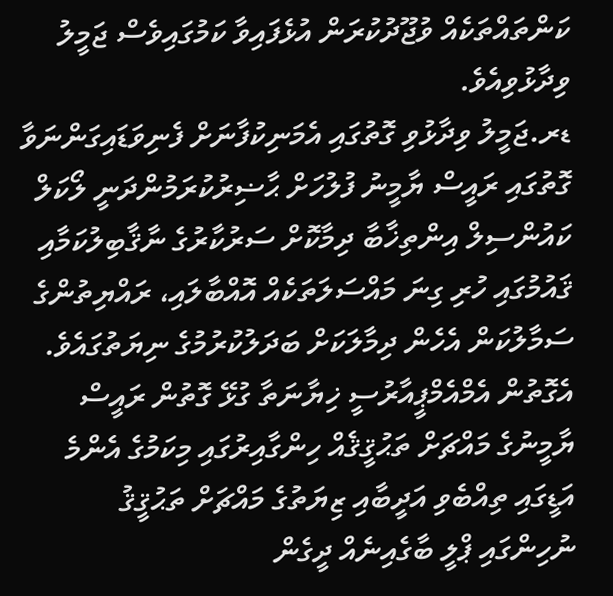ކަންތައްތަކެއް ވުޖޫދުކުރަން އުޅެފައިވާ ކަމުގައިވެސް ޖަމީލު ވިދާޅުވިއެވެ.
ޑރ.ޖަމީލު ވިދާޅުވި ގޮތުގައި އެމަނިކުފާނަށް ފެނިވަޑައިގަންނަވާ ގޮތުގައި ރައީސް ޔާމީނު ފުލުހަށް ޙާޟިރުކުރަމުންދަނީ ލޯކަލް ކައުންސިލް އިންތިޚާބާ ދިމާކޮށް ސަރުކާރުގެ ނާޤާބިލުކަމާއި ޤައުމުގައި ހުރި ގިނަ މައްސަލަތަކެއް އޮއްބާލައި، ރައްޔިތުންގެ ސަމާލުކަން އެހެން ދިމާލަކަށް ބަދަލުކުރުމުގެ ނިޔަތުގައެވެ. އެގޮތުން އެމްއެމްޕީއާރުސީ ޚިޔާނަތާ ގުޅޭ ގޮތުން ރައީސް ޔާމީނުގެ މައްޗަށް ތަޙުޤީޤެއް ހިންގާއިރުގައި މިކަމުގެ އެންމެ އަޑީގައި ތިއްބެވި އަދީބާއި ޒިޔަތުގެ މައްޗަށް ތަޙުޤީޤު ނުހިންގައި ޕްލީ ބާގެއިނެއް ދީގެން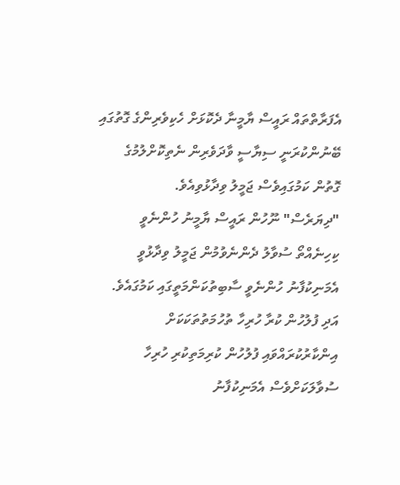އެފަރާތްތައް ރައީސް ޔާމީނާ ދެކޮޅަށް ހެކިވެރިންގެ ގޮތުގައި ބޭނުންކުރަނީ ސިޔާސީ ވާދަވެރިން ނެތިކޮށްލުމުގެ ގޮތުން ކަމުގައިވެސް ޖަމީލު ވިދާޅުވިއެވެ.
"ދިޔަރެސް" ނޫހުން ރައީސް ޔާމީނު ހުންނެވީ ކިހިނެއްތޯ ސުވާލު ދެންނެވުމުން ޖަމީލު ވިދާޅުވީ އެމަނިކުފާނު ހުންނެވީ ސާބިތުކަންމަތީގައި ކަމުގައެވެ. އަދި ފުލުހުން ކުރާ ހުރިހާ ތުހުމަތުތަކަކަށް އިންކާރުކުރައްވައި ފުލުހުން ކުރިމަތިކުރި ހުރިހާ ސުވާލަކަށްވެސް އެމަނިކުފާނު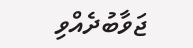ޖަވާބުދެއްވި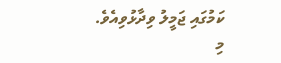ކަމުގައި ޖަމީލު ވިދާޅުވިއެވެ.
މި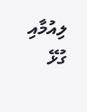ލިއުމާއި ގުޅޭ